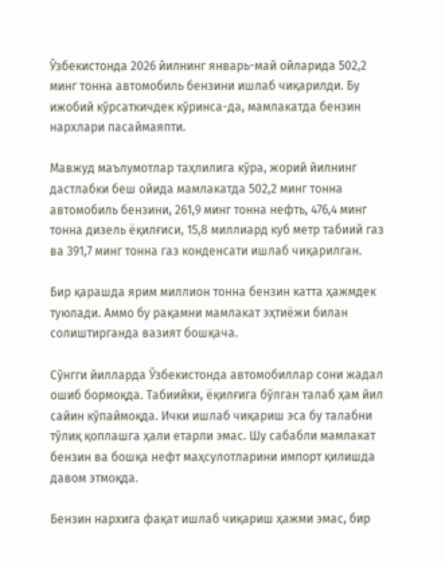Ўзбекистонда 2026 йилнинг январь-май ойларида 502,2 минг тонна автомобиль бензини ишлаб чиқарилди. Бу ижобий кўрсаткичдек кўринса-да, мамлакатда бензин нархлари пасаймаяпти.

Мавжуд маълумотлар таҳлилига кўра, жорий йилнинг дастлабки беш ойида мамлакатда 502,2 минг тонна автомобиль бензини, 261,9 минг тонна нефть, 476,4 минг тонна дизель ёқилғиси, 15,8 миллиард куб метр табиий газ ва 391,7 минг тонна газ конденсати ишлаб чиқарилган.

Бир қарашда ярим миллион тонна бензин катта ҳажмдек туюлади. Аммо бу рақамни мамлакат эҳтиёжи билан солиштирганда вазият бошқача.

Сўнгги йилларда Ўзбекистонда автомобиллар сони жадал ошиб бормоқда. Табиийки, ёқилғига бўлган талаб ҳам йил сайин кўпаймоқда. Ички ишлаб чиқариш эса бу талабни тўлиқ қоплашга ҳали етарли эмас. Шу сабабли мамлакат бензин ва бошқа нефт маҳсулотларини импорт қилишда давом этмоқда.

Бензин нархига фақат ишлаб чиқариш ҳажми эмас, бир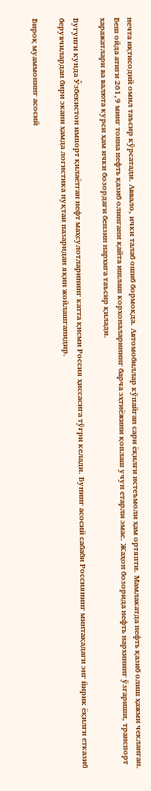нечта иқтисодий омил таъсир кўрсатади. Аввало, ички талаб ошиб бормоқда. Автомобиллар кўпайган сари ёқилғи истеъмоли ҳам ортяпти. Мамлакатда нефть қазиб олиш ҳажми чекланган. Беш ойда атиги 261,9 минг тонна нефть қазиб олингани қайта ишлаш корхоналарининг барча эҳтиёжини қоплаш учун етарли эмас. Жаҳон бозорида нефть нархининг ўзгариши, транспорт харажатлари ва валюта курси ҳам ички бозордаги бензин нархига таъсир қилади.

Бугунги кунда Ўзбекистон импорт қилаётган нефт маҳсулотларининг катта қисми Россия ҳиссасига тўғри келади. Бунинг асосий сабаби Россиянинг минтақадаги энг йирик ёқилғи етказиб берувчилардан бири экани ҳамда логистика нуқтаи назаридан яқин жойлашганидир.

Бироқ муаммонинг асосий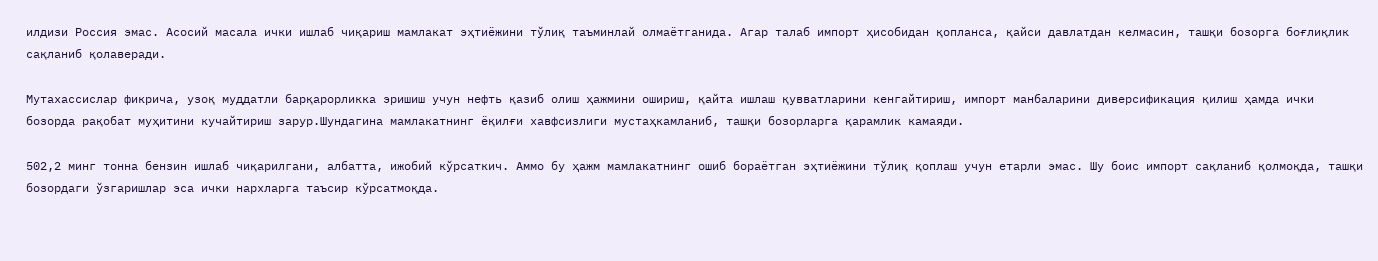илдизи Россия эмас. Асосий масала ички ишлаб чиқариш мамлакат эҳтиёжини тўлиқ таъминлай олмаётганида. Агар талаб импорт ҳисобидан қопланса, қайси давлатдан келмасин, ташқи бозорга боғлиқлик сақланиб қолаверади.

Мутахассислар фикрича, узоқ муддатли барқарорликка эришиш учун нефть қазиб олиш ҳажмини ошириш, қайта ишлаш қувватларини кенгайтириш, импорт манбаларини диверсификация қилиш ҳамда ички бозорда рақобат муҳитини кучайтириш зарур.Шундагина мамлакатнинг ёқилғи хавфсизлиги мустаҳкамланиб, ташқи бозорларга қарамлик камаяди.

502,2 минг тонна бензин ишлаб чиқарилгани, албатта, ижобий кўрсаткич. Аммо бу ҳажм мамлакатнинг ошиб бораётган эҳтиёжини тўлиқ қоплаш учун етарли эмас. Шу боис импорт сақланиб қолмоқда, ташқи бозордаги ўзгаришлар эса ички нархларга таъсир кўрсатмоқда.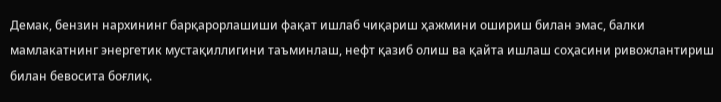Демак, бензин нархининг барқарорлашиши фақат ишлаб чиқариш ҳажмини ошириш билан эмас, балки мамлакатнинг энергетик мустақиллигини таъминлаш, нефт қазиб олиш ва қайта ишлаш соҳасини ривожлантириш билан бевосита боғлиқ.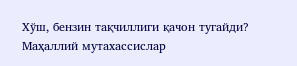Хўш, бензин тақчиллиги қачон тугайди? Маҳаллий мутахассислар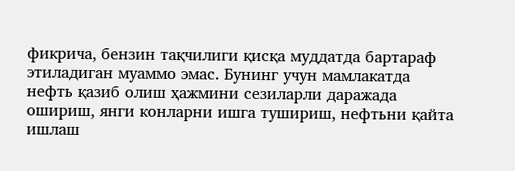фикрича, бензин тақчилиги қисқа муддатда бартараф этиладиган муаммо эмас. Бунинг учун мамлакатда нефть қазиб олиш ҳажмини сезиларли даражада ошириш, янги конларни ишга тушириш, нефтьни қайта ишлаш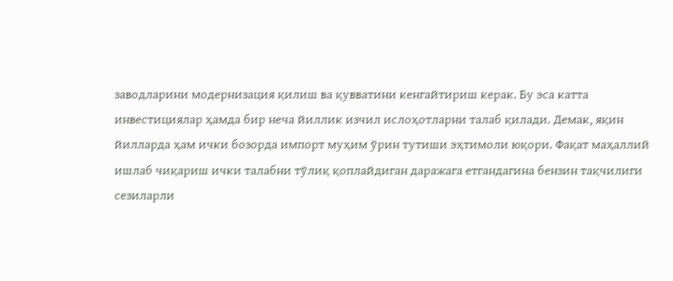заводларини модернизация қилиш ва қувватини кенгайтириш керак. Бу эса катта инвестициялар ҳамда бир неча йиллик изчил ислоҳотларни талаб қилади. Демак, яқин йилларда ҳам ички бозорда импорт муҳим ўрин тутиши эҳтимоли юқори. Фақат маҳаллий ишлаб чиқариш ички талабни тўлиқ қоплайдиган даражага етгандагина бензин тақчилиги сезиларли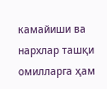камайиши ва нархлар ташқи омилларга ҳам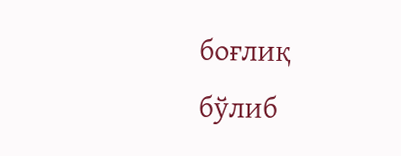боғлиқ бўлиб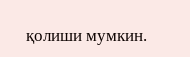қолиши мумкин.